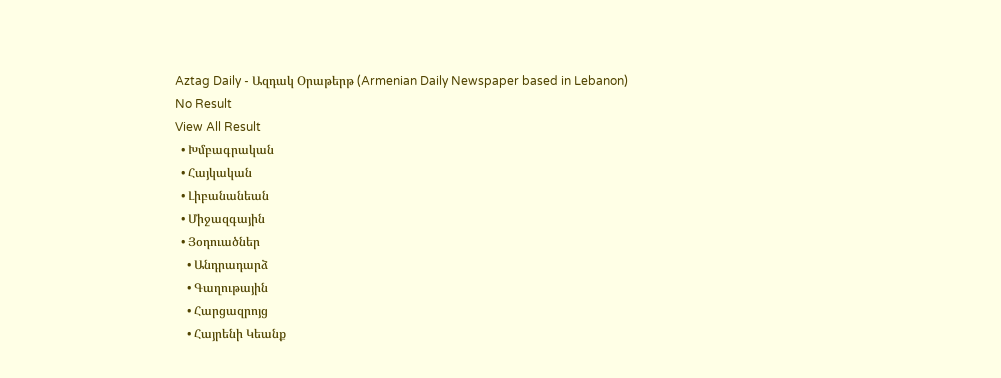Aztag Daily - Ազդակ Օրաթերթ (Armenian Daily Newspaper based in Lebanon)
No Result
View All Result
  • Խմբագրական
  • Հայկական
  • Լիբանանեան
  • Միջազգային
  • Յօդուածներ
    • Անդրադարձ
    • Գաղութային
    • Հարցազրոյց
    • Հայրենի Կեանք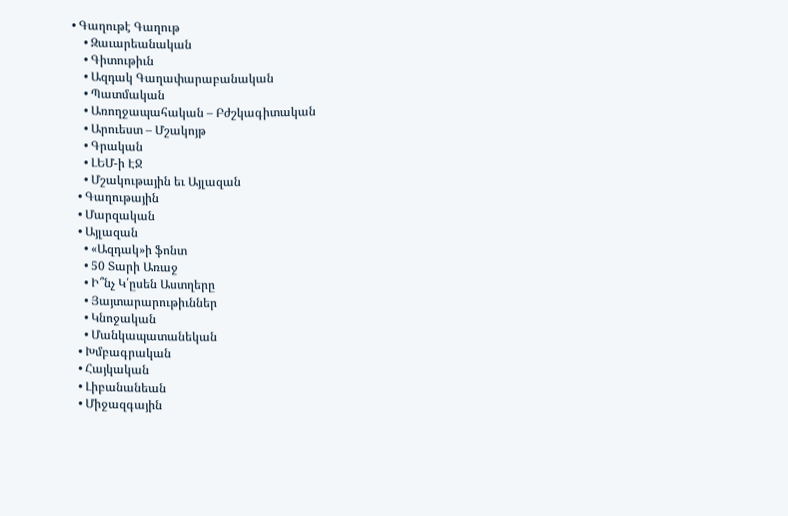• Գաղութէ Գաղութ
    • Զաւարեանական
    • Գիտութիւն
    • Ազդակ Գաղափարաբանական
    • Պատմական
    • Առողջապահական – Բժշկագիտական
    • Արուեստ – Մշակոյթ
    • Գրական
    • ԼԵՄ-ի ԷՋ
    • Մշակութային եւ Այլազան
  • Գաղութային
  • Մարզական
  • Այլազան
    • «Ազդակ»ի ֆոնտ
    • 50 Տարի Առաջ
    • Ի՞նչ Կ՛ըսեն Աստղերը
    • Յայտարարութիւններ
    • Կնոջական
    • Մանկապատանեկան
  • Խմբագրական
  • Հայկական
  • Լիբանանեան
  • Միջազգային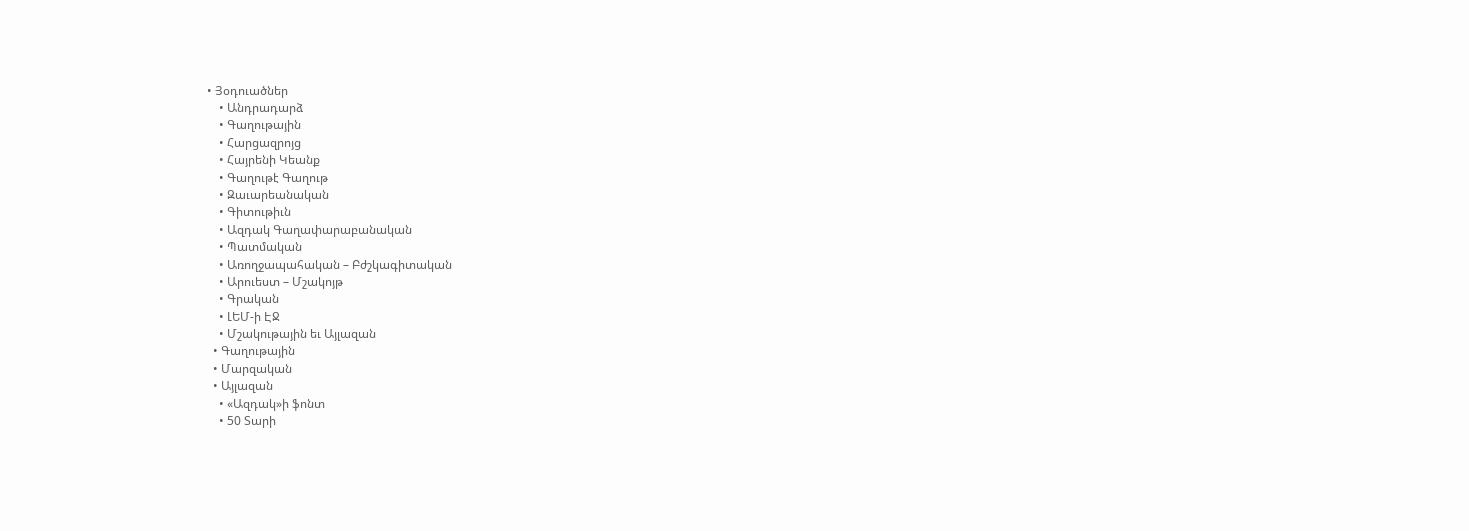• Յօդուածներ
    • Անդրադարձ
    • Գաղութային
    • Հարցազրոյց
    • Հայրենի Կեանք
    • Գաղութէ Գաղութ
    • Զաւարեանական
    • Գիտութիւն
    • Ազդակ Գաղափարաբանական
    • Պատմական
    • Առողջապահական – Բժշկագիտական
    • Արուեստ – Մշակոյթ
    • Գրական
    • ԼԵՄ-ի ԷՋ
    • Մշակութային եւ Այլազան
  • Գաղութային
  • Մարզական
  • Այլազան
    • «Ազդակ»ի ֆոնտ
    • 50 Տարի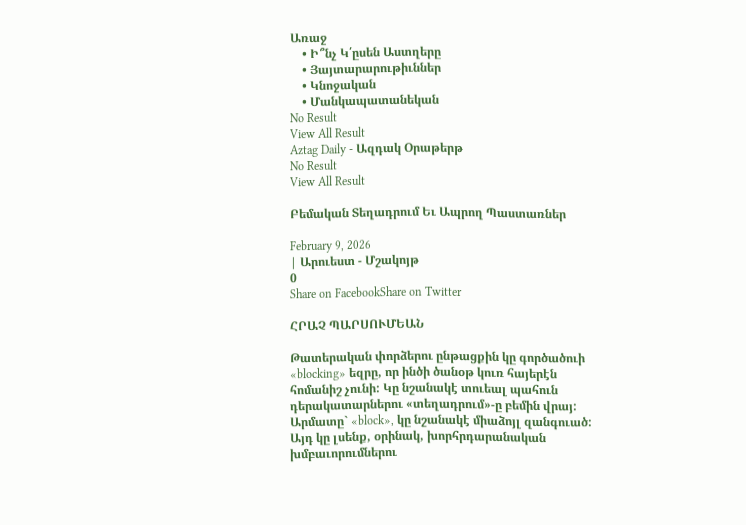Առաջ
    • Ի՞նչ Կ՛ըսեն Աստղերը
    • Յայտարարութիւններ
    • Կնոջական
    • Մանկապատանեկան
No Result
View All Result
Aztag Daily - Ազդակ Օրաթերթ
No Result
View All Result

Բեմական Տեղադրում Եւ Ապրող Պաստառներ

February 9, 2026
| Արուեստ - Մշակոյթ
0
Share on FacebookShare on Twitter

ՀՐԱՉ ՊԱՐՍՈՒՄԵԱՆ

Թատերական փորձերու ընթացքին կը գործածուի «blocking» եզրը, որ ինծի ծանօթ կուռ հայերէն հոմանիշ չունի: Կը նշանակէ տուեալ պահուն դերակատարներու «տեղադրում»-ը բեմին վրայ: Արմատը` «block», կը նշանակէ միաձոյլ զանգուած: Այդ կը լսենք, օրինակ, խորհրդարանական խմբաւորումներու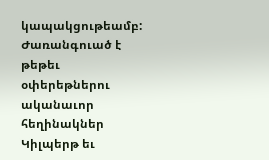կապակցութեամբ: Ժառանգուած է  թեթեւ օփերեթներու ականաւոր հեղինակներ Կիլպերթ եւ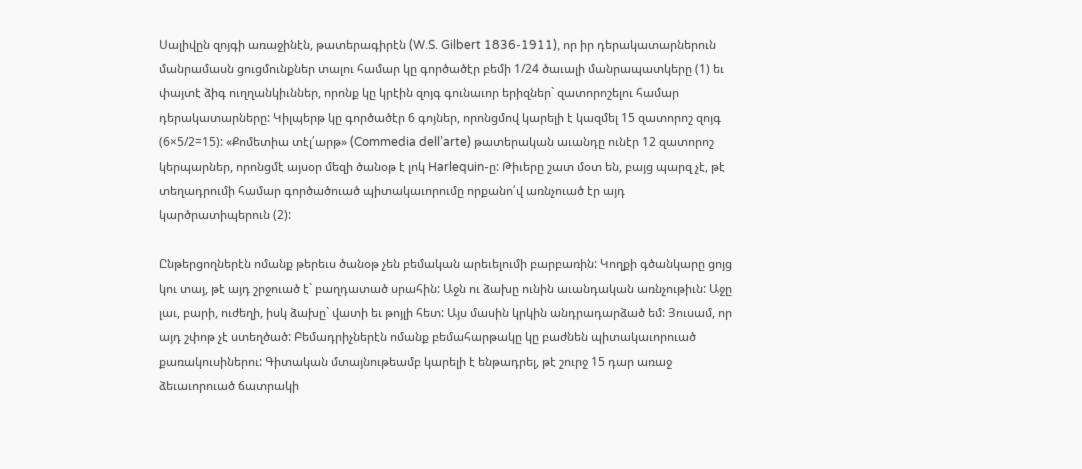Սալիվըն զոյգի առաջինէն, թատերագիրէն (W.S. Gilbert 1836-1911), որ իր դերակատարներուն մանրամասն ցուցմունքներ տալու համար կը գործածէր բեմի 1/24 ծաւալի մանրապատկերը (1) եւ փայտէ ձիգ ուղղանկիւններ, որոնք կը կրէին զոյգ գունաւոր երիզներ` զատորոշելու համար դերակատարները: Կիլպերթ կը գործածէր 6 գոյներ, որոնցմով կարելի է կազմել 15 զատորոշ զոյգ (6×5/2=15): «Քոմետիա տէլ՛արթ» (Commedia dell’arte) թատերական աւանդը ունէր 12 զատորոշ կերպարներ, որոնցմէ այսօր մեզի ծանօթ է լոկ Harlequin-ը: Թիւերը շատ մօտ են, բայց պարզ չէ, թէ տեղադրումի համար գործածուած պիտակաւորումը որքանո՛վ առնչուած էր այդ կարծրատիպերուն (2):

Ընթերցողներէն ոմանք թերեւս ծանօթ չեն բեմական արեւելումի բարբառին: Կողքի գծանկարը ցոյց կու տայ, թէ այդ շրջուած է` բաղդատած սրահին: Աջն ու ձախը ունին աւանդական առնչութիւն: Աջը լաւ, բարի, ուժեղի, իսկ ձախը` վատի եւ թոյլի հետ: Այս մասին կրկին անդրադարձած եմ: Յուսամ, որ այդ շփոթ չէ ստեղծած: Բեմադրիչներէն ոմանք բեմահարթակը կը բաժնեն պիտակաւորուած քառակուսիներու: Գիտական մտայնութեամբ կարելի է ենթադրել, թէ շուրջ 15 դար առաջ ձեւաւորուած ճատրակի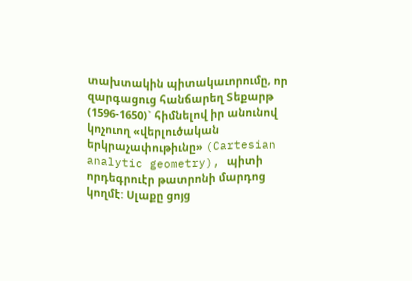տախտակին պիտակաւորումը, որ զարգացուց հանճարեղ Տեքարթ (1596-1650)` հիմնելով իր անունով կոչուող «վերլուծական երկրաչափութիւնը» (Cartesian analytic geometry), պիտի որդեգրուէր թատրոնի մարդոց կողմէ: Սլաքը ցոյց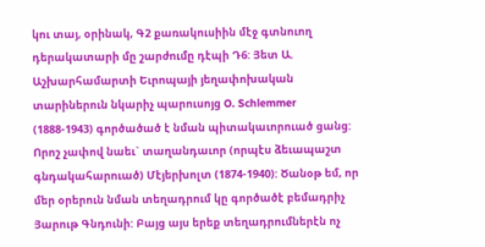կու տայ, օրինակ, Գ2 քառակուսիին մէջ գտնուող դերակատարի մը շարժումը դէպի Դ6: Յետ Ա. Աշխարհամարտի Եւրոպայի յեղափոխական տարիներուն նկարիչ պարուսոյց O. Schlemmer (1888-1943) գործածած է նման պիտակաւորուած ցանց: Որոշ չափով նաեւ` տաղանդաւոր (որպէս ձեւապաշտ գնդակահարուած) Մէյերխոլտ (1874-1940): Ծանօթ եմ, որ մեր օրերուն նման տեղադրում կը գործածէ բեմադրիչ Յարութ Գնդունի: Բայց այս երեք տեղադրումներէն ոչ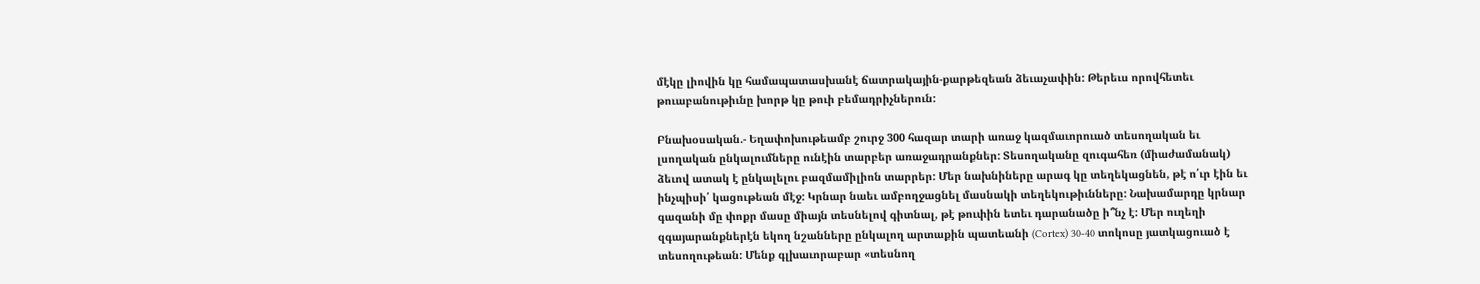մէկը լիովին կը համապատասխանէ ճատրակային-քարթեզեան ձեւաչափին: Թերեւս որովհետեւ թուաբանութիւնը խորթ կը թուի բեմադրիչներուն:

Բնախօսական.- Եղափոխութեամբ շուրջ 300 հազար տարի առաջ կազմաւորուած տեսողական եւ լսողական ընկալումները ունէին տարբեր առաջադրանքներ: Տեսողականը զուգահեռ (միաժամանակ) ձեւով ատակ է ընկալելու բազմամիլիոն տարրեր: Մեր նախնիները արագ կը տեղեկացնեն, թէ ո՛ւր էին եւ ինչպիսի՛ կացութեան մէջ: Կրնար նաեւ ամբողջացնել մասնակի տեղեկութիւնները: Նախամարդը կրնար գազանի մը փոքր մասը միայն տեսնելով գիտնալ, թէ թուփին ետեւ դարանածը ի՞նչ է: Մեր ուղեղի զգայարանքներէն եկող նշանները ընկալող արտաքին պատեանի (Cortex) 30-40 տոկոսը յատկացուած է տեսողութեան: Մենք գլխաւորաբար «տեսնող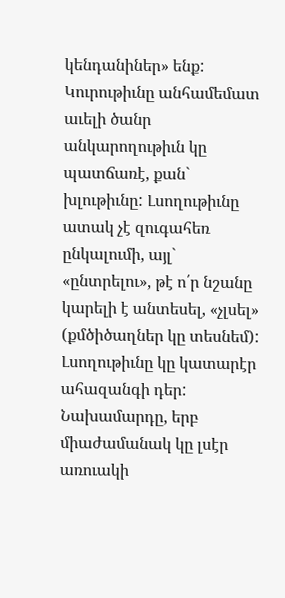կենդանիներ» ենք: Կուրութիւնը անհամեմատ աւելի ծանր անկարողութիւն կը պատճառէ, քան` խլութիւնը: Լսողութիւնը ատակ չէ զուգահեռ ընկալումի, այլ` «ընտրելու», թէ ո՛ր նշանը կարելի է անտեսել, «չլսել» (քմծիծաղներ կը տեսնեմ): Լսողութիւնը կը կատարէր ահազանգի դեր: Նախամարդը, երբ միաժամանակ կը լսէր առուակի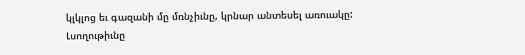կլկլոց եւ գազանի մը մռնչիւնը, կրնար անտեսել առուակը: Լսողութիւնը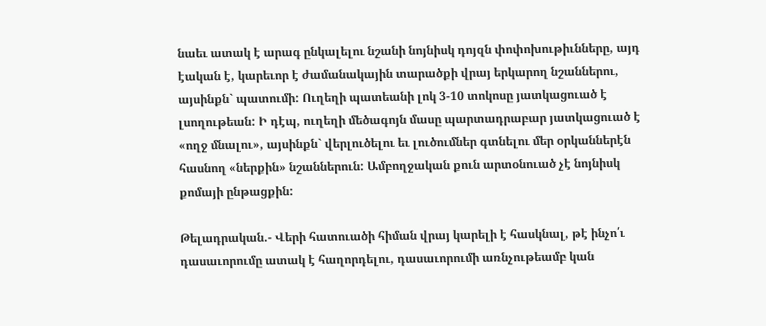նաեւ ատակ է արագ ընկալելու նշանի նոյնիսկ դոյզն փոփոխութիւնները, այդ էական է, կարեւոր է ժամանակային տարածքի վրայ երկարող նշաններու, այսինքն` պատումի: Ուղեղի պատեանի լոկ 3-10 տոկոսը յատկացուած է լսողութեան: Ի դէպ, ուղեղի մեծագոյն մասը պարտադրաբար յատկացուած է «ողջ մնալու», այսինքն` վերլուծելու եւ լուծումներ գտնելու մեր օրկաններէն հասնող «ներքին» նշաններուն: Ամբողջական քուն արտօնուած չէ նոյնիսկ քոմայի ընթացքին:

Թելադրական.- Վերի հատուածի հիման վրայ կարելի է հասկնալ, թէ ինչո՛ւ դասաւորումը ատակ է հաղորդելու, դասաւորումի առնչութեամբ կան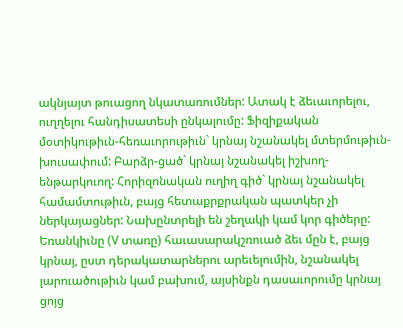ակնյայտ թուացող նկատառումներ: Ատակ է ձեւաւորելու,  ուղղելու հանդիսատեսի ընկալումը: Ֆիզիքական մօտիկութիւն-հեռաւորութիւն` կրնայ նշանակել մտերմութիւն-խուսափում: Բարձր-ցած` կրնայ նշանակել իշխող-ենթարկուող: Հորիզոնական ուղիղ գիծ` կրնայ նշանակել համամտութիւն, բայց հետաքրքրական պատկեր չի ներկայացներ: Նախընտրելի են շեղակի կամ կոր գիծերը: Եռանկիւնը (V տառը) հաւասարակշռուած ձեւ մըն է, բայց կրնայ, ըստ դերակատարներու արեւելումին, նշանակել լարուածութիւն կամ բախում, այսինքն դասաւորումը կրնայ ցոյց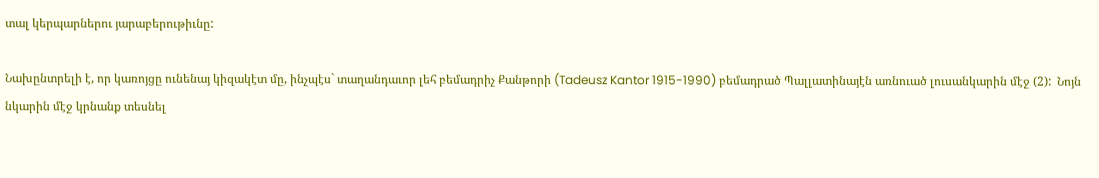տալ կերպարներու յարաբերութիւնը:

Նախընտրելի է, որ կառոյցը ունենայ կիզակէտ մը, ինչպէս` տաղանդաւոր լեհ բեմադրիչ Քանթորի (Tadeusz Kantor 1915-1990) բեմադրած Պալլատինայէն առնուած լուսանկարին մէջ (2):  Նոյն նկարին մէջ կրնանք տեսնել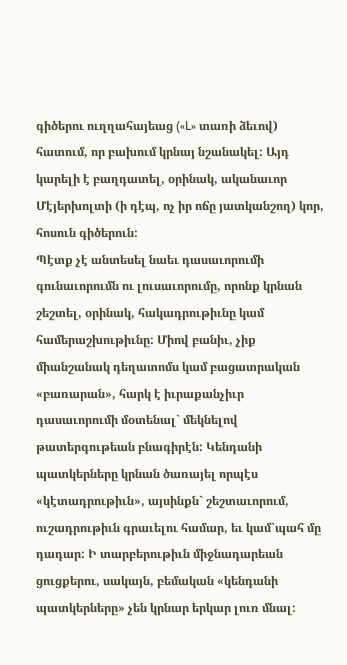գիծերու ուղղահայեաց («L» տառի ձեւով) հատում, որ բախում կրնայ նշանակել: Այդ կարելի է բաղդատել, օրինակ, ականաւոր Մէյերխոլտի (ի դէպ, ոչ իր ոճը յատկանշող) կոր, հոսուն գիծերուն:
Պէտք չէ անտեսել նաեւ դասաւորումի գունաւորումն ու լուսաւորումը, որոնք կրնան շեշտել, օրինակ, հակադրութիւնը կամ համերաշխութիւնը: Միով բանիւ, չիք միանշանակ դեղատոմս կամ բացատրական «բառարան», հարկ է իւրաքանչիւր դասաւորումի մօտենալ` մեկնելով թատերգութեան բնագիրէն: Կենդանի պատկերները կրնան ծառայել որպէս «կէտադրութիւն», այսինքն` շեշտաւորում, ուշադրութիւն գրաւելու համար, եւ կամ`պահ մը դադար: Ի տարբերութիւն միջնադարեան ցուցքերու, սակայն, բեմական «կենդանի պատկերները» չեն կրնար երկար լուռ մնալ: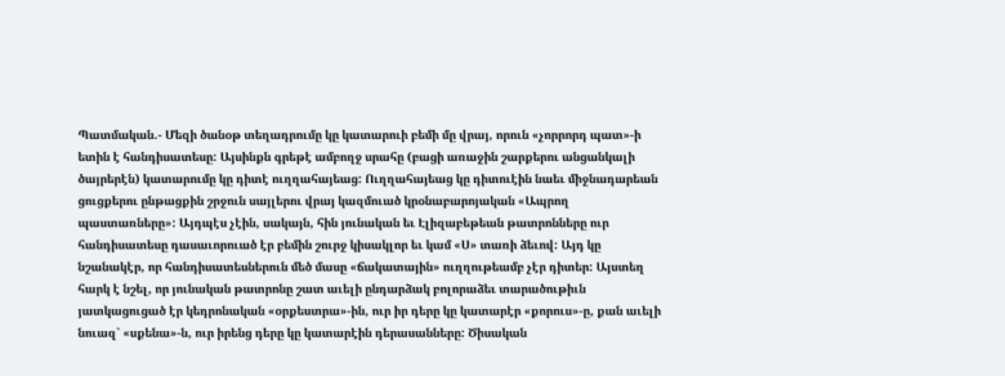Պատմական.- Մեզի ծանօթ տեղադրումը կը կատարուի բեմի մը վրայ, որուն «չորրորդ պատ»-ի ետին է հանդիսատեսը: Այսինքն գրեթէ ամբողջ սրահը (բացի առաջին շարքերու անցանկալի ծայրերէն) կատարումը կը դիտէ ուղղահայեաց: Ուղղահայեաց կը դիտուէին նաեւ միջնադարեան ցուցքերու ընթացքին շրջուն սայլերու վրայ կազմուած կրօնաբարոյական «Ապրող պաստառները»: Այդպէս չէին, սակայն, հին յունական եւ Էլիզաբեթեան թատրոնները ուր հանդիսատեսը դասաւորուած էր բեմին շուրջ կիսակլոր եւ կամ «Ս» տառի ձեւով: Այդ կը նշանակէր, որ հանդիսատեսներուն մեծ մասը «ճակատային» ուղղութեամբ չէր դիտեր: Այստեղ հարկ է նշել, որ յունական թատրոնը շատ աւելի ընդարձակ բոլորաձեւ տարածութիւն յատկացուցած էր կեդրոնական «օրքեստրա»-ին, ուր իր դերը կը կատարէր «քորուս»-ը, քան աւելի նուազ` «սքենա»-ն, ուր իրենց դերը կը կատարէին դերասանները: Ծիսական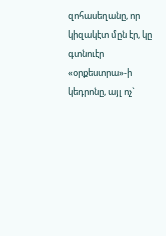զոհասեղանը, որ կիզակէտ մըն էր, կը գտնուէր «օրքեստրա»-ի կեդրոնը, այլ ոչ`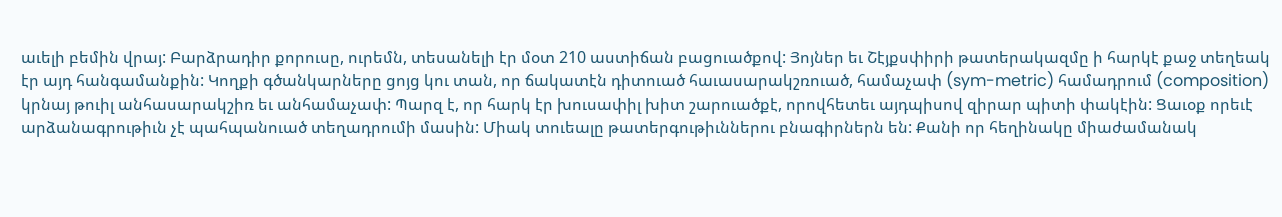աւելի բեմին վրայ: Բարձրադիր քորուսը, ուրեմն, տեսանելի էր մօտ 210 աստիճան բացուածքով: Յոյներ եւ Շէյքսփիրի թատերակազմը ի հարկէ քաջ տեղեակ էր այդ հանգամանքին: Կողքի գծանկարները ցոյց կու տան, որ ճակատէն դիտուած հաւասարակշռուած, համաչափ (sym-metric) համադրում (composition) կրնայ թուիլ անհասարակշիռ եւ անհամաչափ: Պարզ է, որ հարկ էր խուսափիլ խիտ շարուածքէ, որովհետեւ այդպիսով զիրար պիտի փակէին: Ցաւօք որեւէ արձանագրութիւն չէ պահպանուած տեղադրումի մասին: Միակ տուեալը թատերգութիւններու բնագիրներն են: Քանի որ հեղինակը միաժամանակ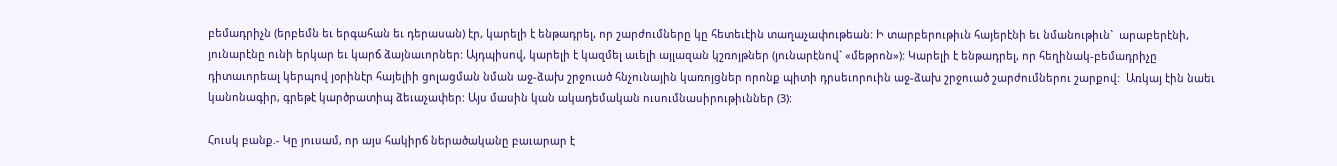բեմադրիչն (երբեմն եւ երգահան եւ դերասան) էր, կարելի է ենթադրել, որ շարժումները կը հետեւէին տաղաչափութեան: Ի տարբերութիւն հայերէնի եւ նմանութիւն`  արաբերէնի, յունարէնը ունի երկար եւ կարճ ձայնաւորներ: Այդպիսով, կարելի է կազմել աւելի այլազան կշռոյթներ (յունարէնով` «մեթրոն»): Կարելի է ենթադրել, որ հեղինակ-բեմադրիչը դիտաւորեալ կերպով յօրինէր հայելիի ցոլացման նման աջ-ձախ շրջուած հնչունային կառոյցներ որոնք պիտի դրսեւորուին աջ-ձախ շրջուած շարժումներու շարքով:  Առկայ էին նաեւ կանոնագիր, գրեթէ կարծրատիպ ձեւաչափեր: Այս մասին կան ակադեմական ուսումնասիրութիւններ (3):

Հուսկ բանք.- Կը յուսամ, որ այս հակիրճ ներածականը բաւարար է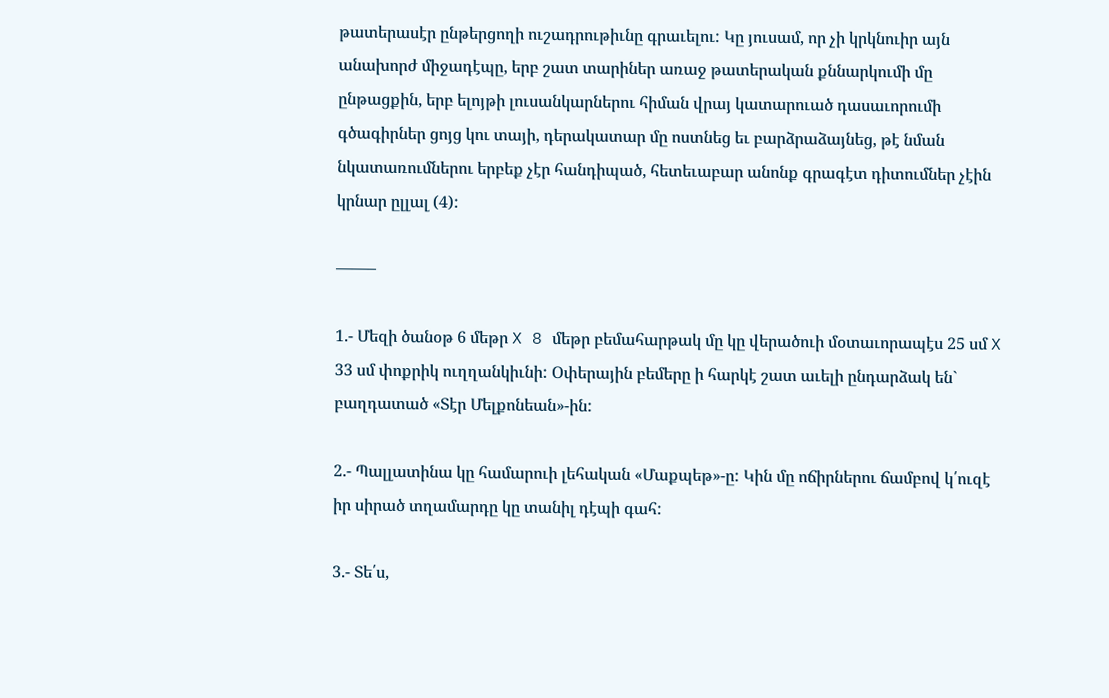թատերասէր ընթերցողի ուշադրութիւնը գրաւելու: Կը յուսամ, որ չի կրկնուիր այն անախորժ միջադէպը, երբ շատ տարիներ առաջ թատերական քննարկումի մը ընթացքին, երբ ելոյթի լուսանկարներու հիման վրայ կատարուած դասաւորումի գծագիրներ ցոյց կու տայի, դերակատար մը ոստնեց եւ բարձրաձայնեց, թէ նման նկատառումներու երբեք չէր հանդիպած, հետեւաբար անոնք գրագէտ դիտումներ չէին կրնար ըլլալ (4):

——–

1.- Մեզի ծանօթ 6 մեթր X 8 մեթր բեմահարթակ մը կը վերածուի մօտաւորապէս 25 սմ X 33 սմ փոքրիկ ուղղանկիւնի: Օփերային բեմերը ի հարկէ շատ աւելի ընդարձակ են` բաղդատած «Տէր Մելքոնեան»-ին:

2.- Պալլատինա կը համարուի լեհական «Մաքպեթ»-ը: Կին մը ոճիրներու ճամբով կ՛ուզէ իր սիրած տղամարդը կը տանիլ դէպի գահ:

3.- Տե՛ս,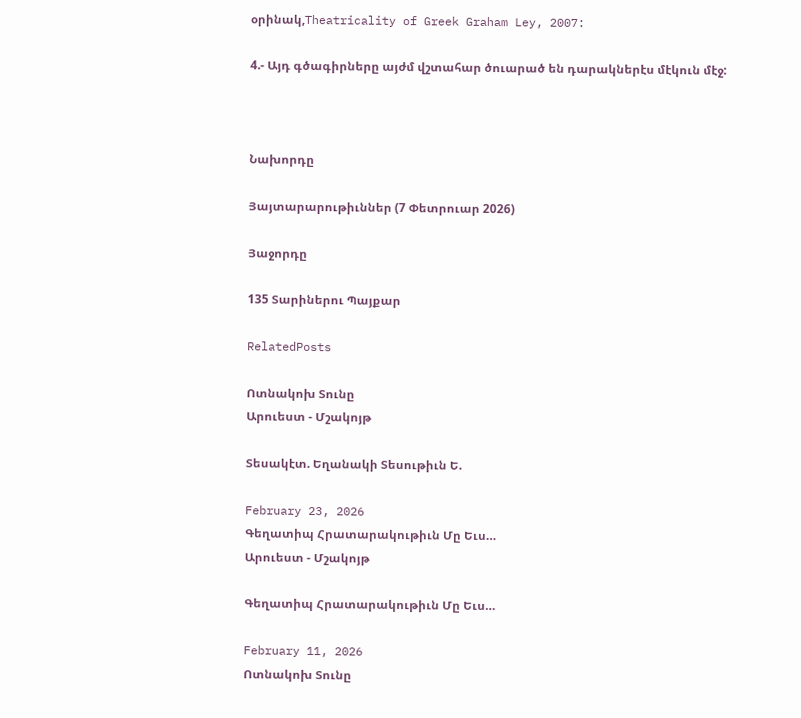օրինակ,Theatricality of Greek Graham Ley, 2007:

4.- Այդ գծագիրները այժմ վշտահար ծուարած են դարակներէս մէկուն մէջ:



Նախորդը

Յայտարարութիւններ (7 Փետրուար 2026)

Յաջորդը

135 Տարիներու Պայքար

RelatedPosts

Ոտնակոխ Տունը
Արուեստ - Մշակոյթ

Տեսակէտ. Եղանակի Տեսութիւն Ե.

February 23, 2026
Գեղատիպ Հրատարակութիւն Մը Եւս…
Արուեստ - Մշակոյթ

Գեղատիպ Հրատարակութիւն Մը Եւս…

February 11, 2026
Ոտնակոխ Տունը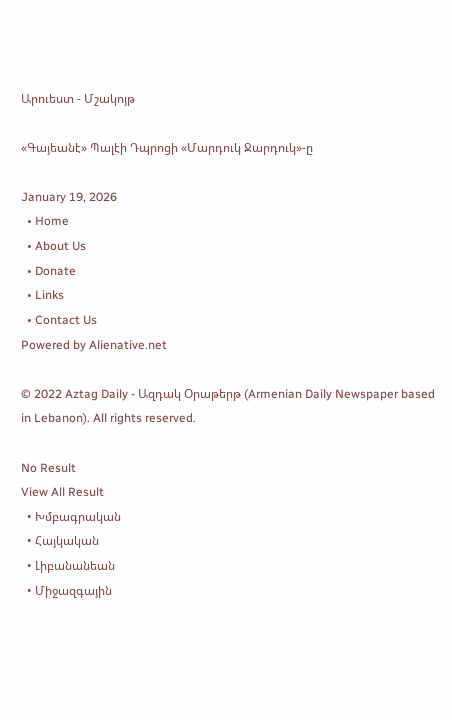Արուեստ - Մշակոյթ

«Գայեանէ» Պալէի Դպրոցի «Մարդուկ Ջարդուկ»-ը

January 19, 2026
  • Home
  • About Us
  • Donate
  • Links
  • Contact Us
Powered by Alienative.net

© 2022 Aztag Daily - Ազդակ Օրաթերթ (Armenian Daily Newspaper based in Lebanon). All rights reserved.

No Result
View All Result
  • Խմբագրական
  • Հայկական
  • Լիբանանեան
  • Միջազգային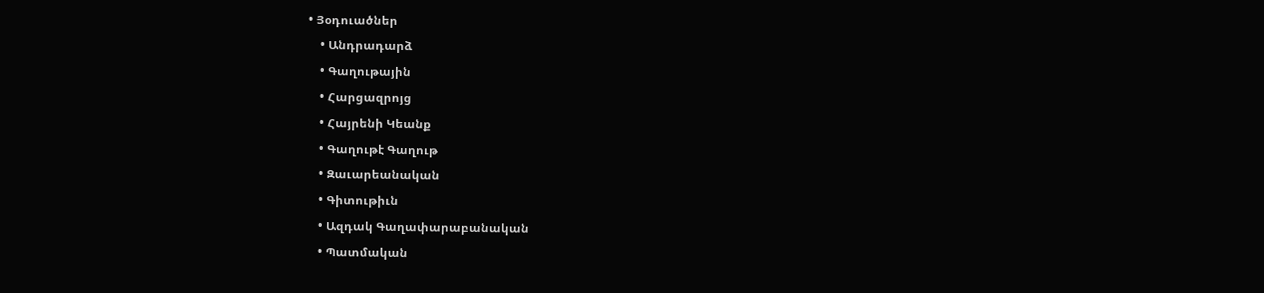• Յօդուածներ
    • Անդրադարձ
    • Գաղութային
    • Հարցազրոյց
    • Հայրենի Կեանք
    • Գաղութէ Գաղութ
    • Զաւարեանական
    • Գիտութիւն
    • Ազդակ Գաղափարաբանական
    • Պատմական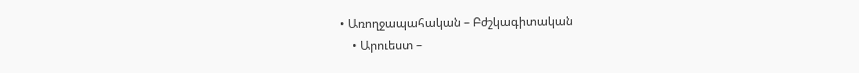• Առողջապահական – Բժշկագիտական
    • Արուեստ –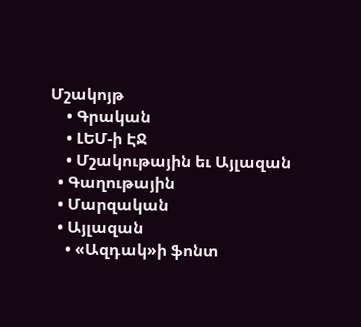Մշակոյթ
    • Գրական
    • ԼԵՄ-ի ԷՋ
    • Մշակութային եւ Այլազան
  • Գաղութային
  • Մարզական
  • Այլազան
    • «Ազդակ»ի ֆոնտ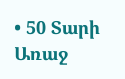• 50 Տարի Առաջ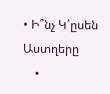• Ի՞նչ Կ՛ըսեն Աստղերը
    •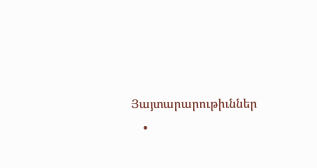Յայտարարութիւններ
    •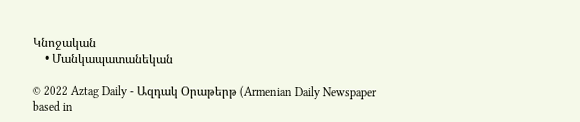Կնոջական
    • Մանկապատանեկան

© 2022 Aztag Daily - Ազդակ Օրաթերթ (Armenian Daily Newspaper based in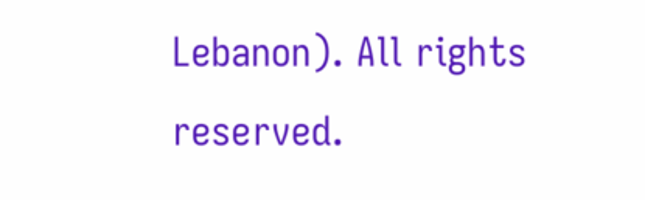Lebanon). All rights reserved.